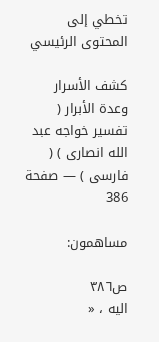تخطي إلى المحتوى الرئيسي

كشف الأسرار وعدة الأبرار ( تفسير خواجه عبد الله انصارى ) ( فارسى ) — صفحة 386

مساهمون:

ص٣٨٦
اليه ، «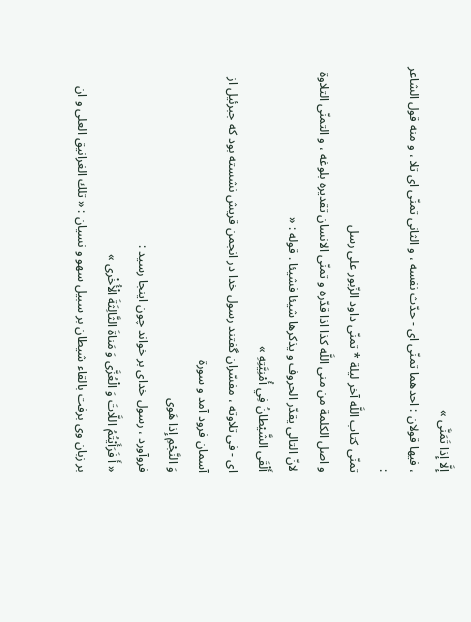إِلَّا إِذا تَمَنَّى »
، فيها قولان : احدهما تمنّى اى - حدّث نفسه ، و الثانى تمنّى اى تلا ، و منه قول الشاعر :
تمنّى كتاب اللَّه آخر ليلة * تمنّى داود الزّبور على رسل
و اصل الكلمة من منى اللَّه كذا اذا قدّره و تمنّى الانسان تقديره بلوغه ، و التمنّى التلاوة لانّ التالى يقدّر الحروف و يذكرها شيئا فشيئا . قوله : «
أَلْقَى الشَّيْطانُ فِي أُمْنِيَّتِهِ »
اى - فى تلاوته ، مفسّران گفتند رسول خدا در انجمن قريش نشسته بود كه جبرئيل از آسمان فرود آمد و سورة
وَ النَّجْمِ إِذا هَوى
فروآورد ، رسول خداى بر خواند چون اينجا رسيد :
« أَ فَرَأَيْتُمُ اللَّاتَ وَ الْعُزَّى وَ مَناةَ الثَّالِثَةَ الْأُخْرى »
بر زبان وى برفت بالقاء شيطان بر سبيل سهو و نسيان : « تلك الغرانيق العلى و ان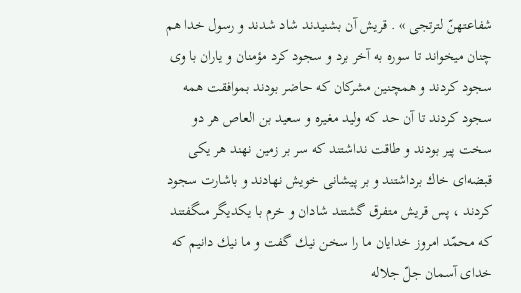شفاعتهنّ لترتجى » . قريش آن بشنيدند شاد شدند و رسول خدا هم چنان ميخواند تا سوره به آخر برد و سجود كرد مؤمنان و ياران با وى سجود كردند و همچنين مشركان كه حاضر بودند بموافقت همه سجود كردند تا آن حد كه وليد مغيره و سعيد بن العاص هر دو سخت پير بودند و طاقت نداشتند كه سر بر زمين نهند هر يكى قبضه‌اى خاك برداشتند و بر پيشانى خويش نهادند و باشارت سجود كردند ، پس قريش متفرق گشتند شادان و خرم با يكديگر مىگفتند كه محمّد امروز خدايان ما را سخن نيك گفت و ما نيك دانيم كه خداى آسمان جلّ جلاله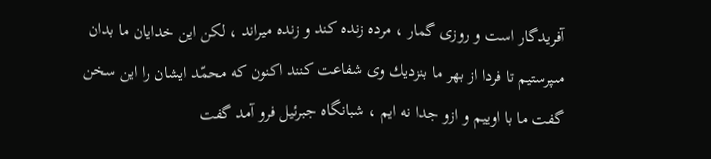آفريدگار است و روزى گمار ، مرده زنده كند و زنده ميراند ، لكن اين خدايان ما بدان مىپرستيم تا فردا از بهر ما بنزديك وى شفاعت كنند اكنون كه محمّد ايشان را اين سخن گفت ما با اوييم و ازو جدا نه ايم ، شبانگاه جبرئيل فرو آمد گفت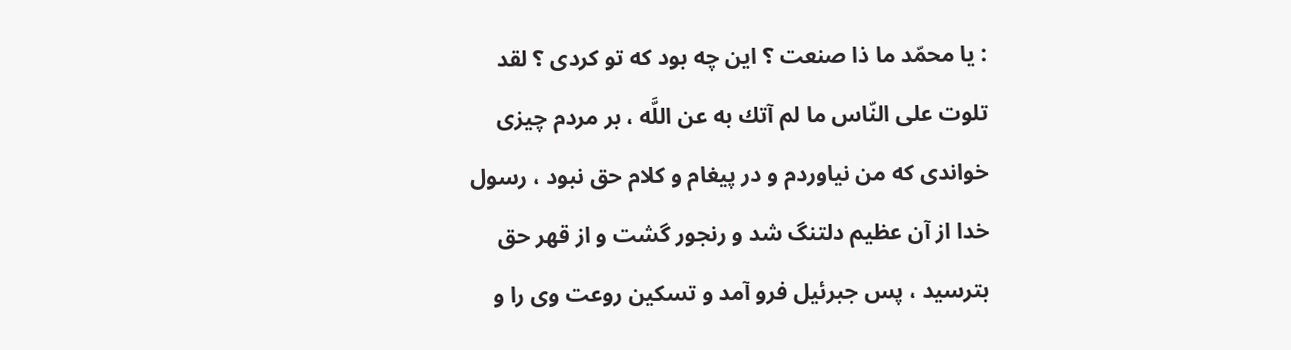: يا محمّد ما ذا صنعت ؟ اين چه بود كه تو كردى ؟ لقد تلوت على النّاس ما لم آتك به عن اللَّه ، بر مردم چيزى خواندى كه من نياوردم و در پيغام و كلام حق نبود ، رسول خدا از آن عظيم دلتنگ شد و رنجور گشت و از قهر حق بترسيد ، پس جبرئيل فرو آمد و تسكين روعت وى را و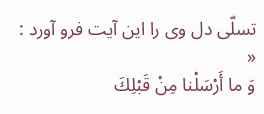تسلّى دل وى را اين آيت فرو آورد : «
وَ ما أَرْسَلْنا مِنْ قَبْلِكَ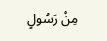مِنْ رَسُولٍ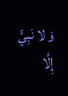وَ لا نَبِيٍّ إِلَّا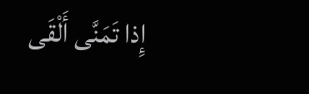إِذا تَمَنَّى أَلْقَى